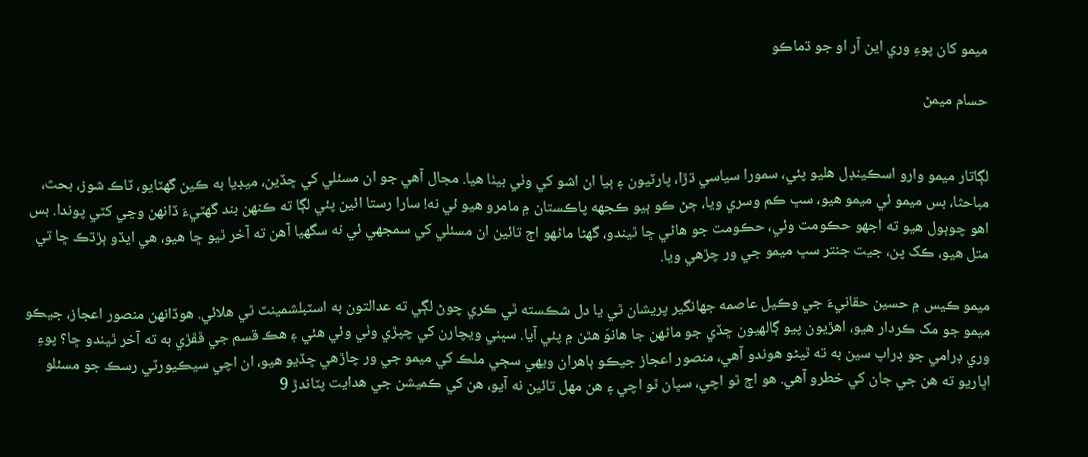ميمو کان پوءِ وري اين آر او جو ڌماڪو

حسام ميمڻ


لڳاتار ميمو وارو اسڪينڊل هليو پئي، سمورا سياسي ڌڙا، پارٽيون ۽ ٻيا ان اشو کي وٺي بيٺا هيا. مجال آهي جو ان مسئلي کي ڇڏين، ميڊيا به ڪين گهٽايو، ٽاڪ شوز، بحث، مباحثا، بس ميمو ئي ميمو هيو، سڀ ڪم وسري ويا، ڄڻ ڪو ٻيو ڪجهه پاڪستان ۾ مامرو هيو ئي نه! سارا رستا ائين پئي لڳا ته ڪنهن بند گهٽيءَ ڏانهن وڃي کٽي پوندا. بس اهو چوٻول هيو ته اجهو حڪومت وئي، حڪومت جو هاڻي ڇا ٿيندو، گهڻا ماڻهو اڄ تائين ان مسئلي کي سمجهي ئي نه سگهيا آهن ته آخر ٿيو ڇا هيو، هي ايڏو ٻڙڌڪ ڇا تي متل هيو، ڪک پن، جيت جنتر سڀ ميمو جي ور چڙهي ويا.

ميمو ڪيس ۾ حسين حقانيءَ جي وڪيل عاصمه جهانگير پريشان ٿي يا دل شڪسته ٿي ڪري چوڻ لڳي ته عدالتون به اسٽبلشمينٽ ٿي هلائي. هوڏانهن منصور اعجاز، جيڪو ميمو جو مک ڪردار هيو، اهڙيون پيو ڳالهيون ڇڏي جو ماڻهن جا هانوَ هٿن ۾ پئي آيا. سڀني ويچارن کي چپڙي وٺي وئي هئي ۽ هڪ قسم جي ڦڦڙي به ته آخر ٿيندو ڇا؟ پوءِ وري ڊرامي جو ڊراپ سين به ته ٿيڻو هوندو آهي، منصور اعجاز جيڪو ٻاهران ويهي سڄي ملڪ کي ميمو جي ور چاڙهي ڇڏيو هيو، ان اچي سيڪيورٽي رسڪ جو مسئلو اڀاريو ته هن جي جان کي خطرو آهي. هو اڄ ٿو اچي، سڀان ٿو اچي ۽ هن مهل تائين نه آيو، هن کي ڪميشن جي هدايت پٽاندڙ 9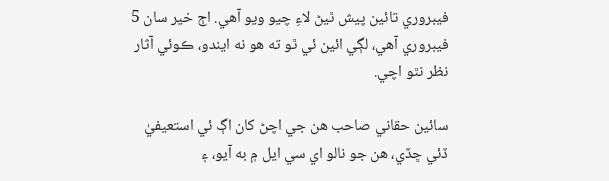فيبروري تائين پيش ٿيڻ لاءِ چيو ويو آهي. اڄ خير سان 5 فيبروري آهي، لڳي ائين ئي ٿو ته هو نه ايندو، ڪوئي آثار نظر نٿو اچي.

سائين حقاني صاحب هن جي اچڻ کان اڳ ئي استعيفيٰ ڏئي ڇڏي، هن جو نالو اي سي ايل ۾ به آيو، ۽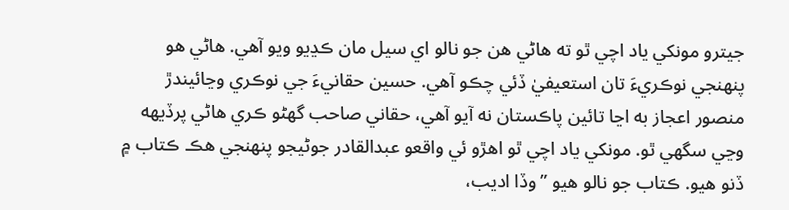جيترو مونکي ياد اچي ٿو ته هاڻي هن جو نالو اي سيل مان ڪڍيو ويو آهي. هاڻي هو پنهنجي نوڪريءَ تان استعيفيٰ ڏئي چڪو آهي. حسين حقانيءَ جي نوڪري وڃائيندڙ منصور اعجاز به اڃا تائين پاڪستان نه آيو آهي، حقاني صاحب گهڻو ڪري هاڻي پرڏيهه وڃي سگهي ٿو. مونکي ياد اچي ٿو اهڙو ئي واقعو عبدالقادر جوڻيجو پنهنجي هڪ ڪتاب ۾ ڏنو هيو. ڪتاب جو نالو هيو ”وڏا اديب،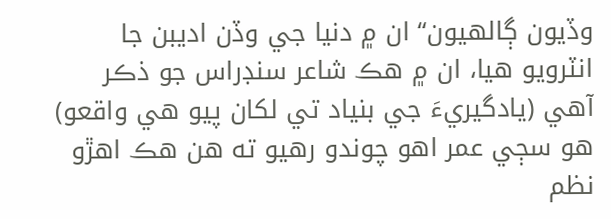وڏيون ڳالهيون“ ان ۾ دنيا جي وڏن اديبن جا انٽرويو هيا، ان ۾ هڪ شاعر سنڊراس جو ذڪر آهي (يادگيريءَ جي بنياد تي لکان پيو هي واقعو) هو سڄي عمر اهو چوندو رهيو ته هن هڪ اهڙو نظم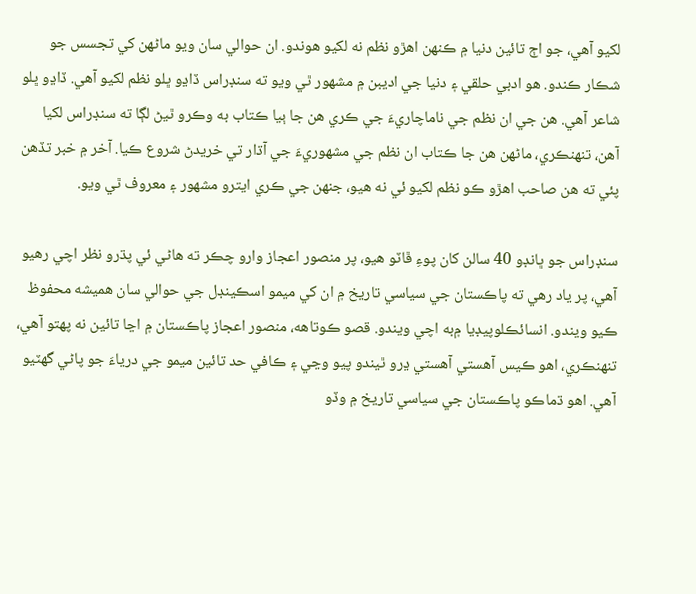لکيو آهي، جو اڄ تائين دنيا ۾ ڪنهن اهڙو نظم نه لکيو هوندو. ان حوالي سان ويو ماڻهن کي تجسس جو شڪار ڪندو. هو ادبي حلقي ۽ دنيا جي اديبن ۾ مشهور ٿي ويو ته سنڊراس ڏاڍو ڀلو نظم لکيو آهي. ڏاڍو ڀلو شاعر آهي. هن جي ان نظم جي ناماچاريءَ جي ڪري هن جا ٻيا ڪتاب به وڪرو ٿيڻ لڳا ته سنڊراس لکيا آهن، تنهنڪري، ماڻهن هن جا ڪتاب ان نظم جي مشهوريءَ جي آڌار تي خريدڻ شروع ڪيا. آخر ۾ خبر تڏهن پئي ته هن صاحب اهڙو ڪو نظم لکيو ئي نه هيو، جنهن جي ڪري ايترو مشهور ۽ معروف ٿي ويو.

سنڊراس جو ڀانڊو 40 سالن کان پوءِ ڦاٽو هيو، پر منصور اعجاز وارو چڪر ته هاڻي ئي پڌرو نظر اچي رهيو آهي، پر ياد رهي ته پاڪستان جي سياسي تاريخ ۾ ان کي ميمو اسڪينڊل جي حوالي سان هميشه محفوظ ڪيو ويندو. انسائڪلوپيڊيا ۾به اچي ويندو. قصو ڪوتاهه، منصور اعجاز پاڪستان ۾ اڃا تائين نه پهتو آهي، تنهنڪري، اهو ڪيس آهستي آهستي ڍرو ٿيندو پيو وڃي ۽ ڪافي حد تائين ميمو جي درياءَ جو پاڻي گهٽيو آهي. اهو ڌماڪو پاڪستان جي سياسي تاريخ ۾ وڏو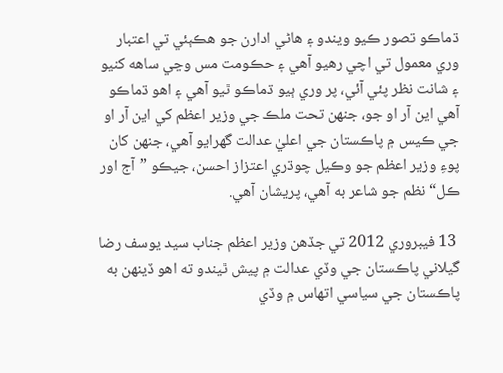ڌماڪو تصور ڪيو ويندو ۽ هاڻي ادارن جو هڪٻئي تي اعتبار وري معمول تي اچي رهيو آهي ۽ حڪومت مس وڃي ساهه کنيو ۽ شانت نظر پئي آئي، پر وري ٻيو ڌماڪو ٿيو آهي ۽ اهو ڌماڪو آهي اين آر او جو، جنهن تحت ملڪ جي وزير اعظم کي اين آر او جي ڪيس ۾ پاڪستان جي اعليٰ عدالت گهرايو آهي، جنهن کان پوءِ وزير اعظم جو وڪيل چوڌري اعتزاز احسن، جيڪو ”آج اور ڪل“ نظم جو شاعر به آهي، پريشان آهي.

 13 فيبروري 2012 تي جڏهن وزير اعظم جناب سيد يوسف رضا گيلاني پاڪستان جي وڏي عدالت ۾ پيش ٿيندو ته اهو ڏينهن به پاڪستان جي سياسي اتهاس ۾ وڏي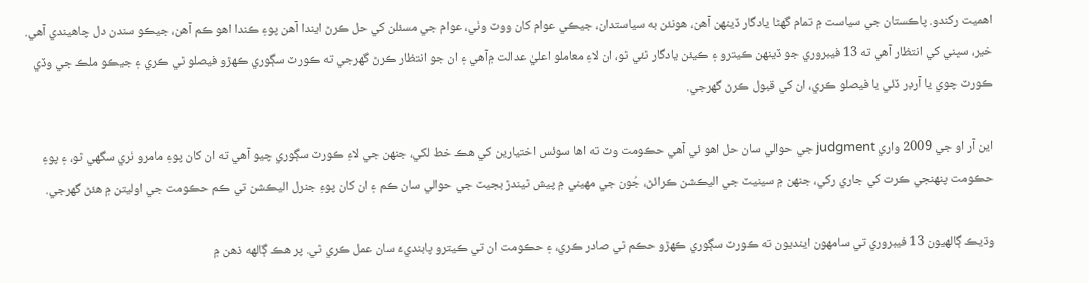اهميت رکندو. پاڪستان جي سياست ۾ تمام گهڻا يادگار ڏينهن آهن، هونئن به سياستدان، جيڪي عوام کان ووٽ وٺي، عوام جي مسئلن کي حل ڪرڻ ايندا آهن پوءِ ڪندا اهو ڪم آهن، جيڪو سندن دل چاهيندي آهي. خير، سڀني کي انتظار آهي ته 13 فيبروري جو ڏينهن ڪيترو ۽ ڪيئن يادگار ٿئي ٿو، ان لاءِ معاملو اعليٰ عدالت ۾آهي ۽ ان جو انتظار ڪرڻ گهرجي ته ڪورٽ سڳوري ڪهڙو فيصلو ٿي ڪري ۽ جيڪو ملڪ جي وڏي ڪورٽ چوي يا آرڊر ڏئي يا فيصلو ڪري، ان کي قبول ڪرڻ گهرجي.

اين آر او جي 2009 واري judgment جي حوالي سان حل اهو ئي آهي حڪومت وٽ ته اها سوئس اختيارين کي هڪ خط لکي، جنهن جي لاءِ ڪورٽ سڳوري چيو آهي ته ان کان پوءِ مامرو ٺري سگهي ٿو، ۽ پوءِ حڪومت پنهنجي ڪرت کي جاري رکي، جنهن ۾ سينيٽ جي اليڪشن ڪرائڻ، جُون جي مهيني ۾ پيش ٿيندڙ بجيٽ جي حوالي سان ڪم ۽ ان کان پوءِ جنرل اليڪشن تي ڪم حڪومت جي اوليتن ۾ هئڻ گهرجي.

وڌيڪ ڳالهيون 13 فيبروري تي سامهون اينديون ته ڪورٽ سڳوري ڪهڙو حڪم ٿي صادر ڪري، ۽ حڪومت ان تي ڪيترو پابنديءَ سان عمل ڪري ٿي. پر هڪ ڳالهه ذهن ۾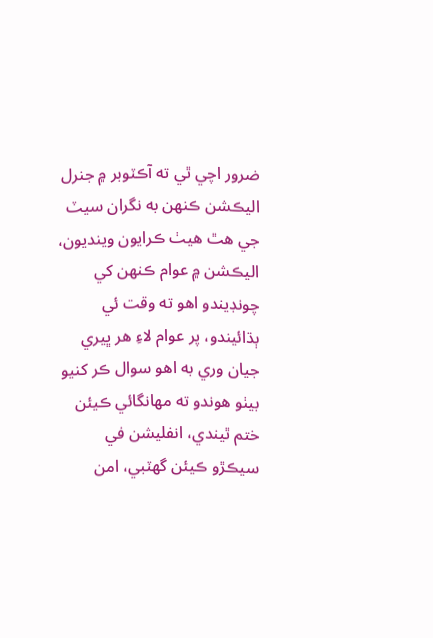ضرور اچي ٿي ته آڪٽوبر ۾ جنرل اليڪشن ڪنهن به نگران سيٽ جي هٿ هيٺ ڪرايون وينديون، اليڪشن ۾ عوام ڪنهن کي چونڊيندو اهو ته وقت ئي ٻڌائيندو، پر عوام لاءِ هر ڀيري جيان وري به اهو سوال ڪر کنيو بيٺو هوندو ته مهانگائي ڪيئن ختم ٿيندي، انفليشن في سيڪڙو ڪيئن گهٽبي، امن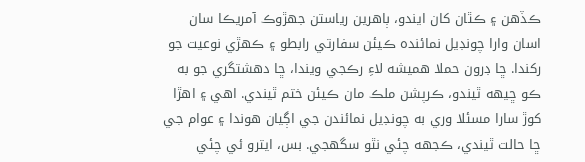ڪڏهن ۽ ڪٿان کان ايندو، ٻاهرين رياستن جهڙوڪ آمريڪا سان اسان وارا چونڊيل نمائنده ڪيئن سفارتي رابطو ۽ ڪهڙي نوعيت جو رکندا. ڇا ڊرون حملا هميشه لاءِ رڪجي ويندا، ڇا دهشتگري جو به ڪو ڇيهه ٿيندو، ڪرپشن ملڪ مان ڪيئن ختم ٿيندي. اهي ۽ اهڙا کوڙ سارا مسئلا وري به چونڊيل نمائندن جي اڳيان هوندا ۽ عوام جي ڇا حالت ٿيندي، ڪجهه چئي نٿو سگهجي. بس، ايترو ئي چئي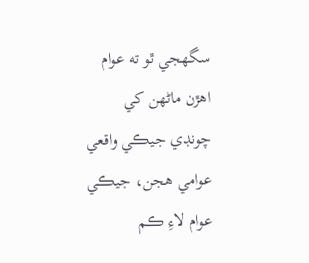سگهجي ٿو ته عوام اهڙن ماڻهن کي چونڊي جيڪي واقعي عوامي هجن، جيڪي عوام لاءِ ڪم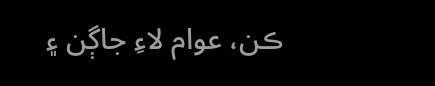ڪن، عوام لاءِ جاڳن ۽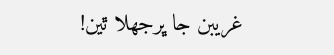غريبن جا ڀرجهلا ٿين!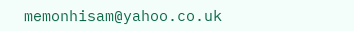memonhisam@yahoo.co.uk